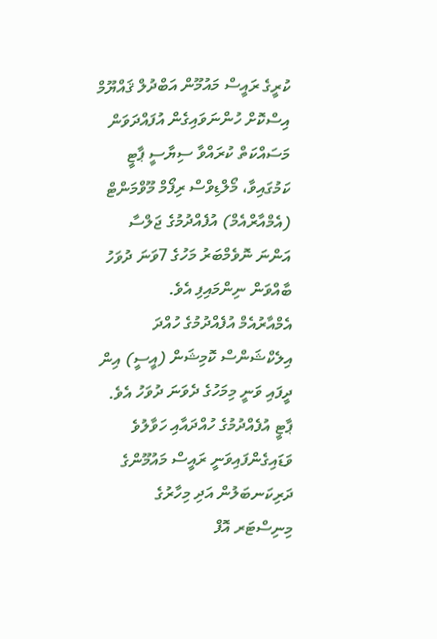ކުރީގެ ރައީސް މައުމޫން އަބްދުލް ޤައްޔޫމް އިސްކޮށް ހުންނަވައިގެން އުފައްދަވަން މަސައްކަތް ކުރައްވާ ސިޔާސީ ޕާޓީ ކަމުގައިވާ، މޯލްޑިވްސް ރިފޯމް މޫވްމަންޓް (އެމްއާރްއެމް) އުފެއްދުމުގެ ޖަލްސާ އަންނަ ނޮވެމްބަރު މަހުގެ 7ވަނަ ދުވަހު ބާއްވަން ނިންމައިފި އެވެ.
އެމްއާރުއެމް އުފެއްދުމުގެ ހުއްދަ އިލެކްޝަންސް ކޮމިޝަން (އީސީ) އިން ދީފައި ވަނީ މިމަހުގެ ދެވަނަ ދުވަހު އެވެ. ޕާޓީ އުފެއްދުމުގެ ހުއްދައާއި ހަވާލުވެ ވަޑައިގެންފައިވަނީ ރައީސް މައުމޫންގެ ދަރިކަނބަލުން އަދި މިހާރުގެ މިނިސްޓަރ އޮފް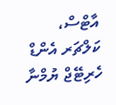އާޓްސް، ކަލްޗަރ އެންޑް ހެރިޓޭޖް ޔުމްނާ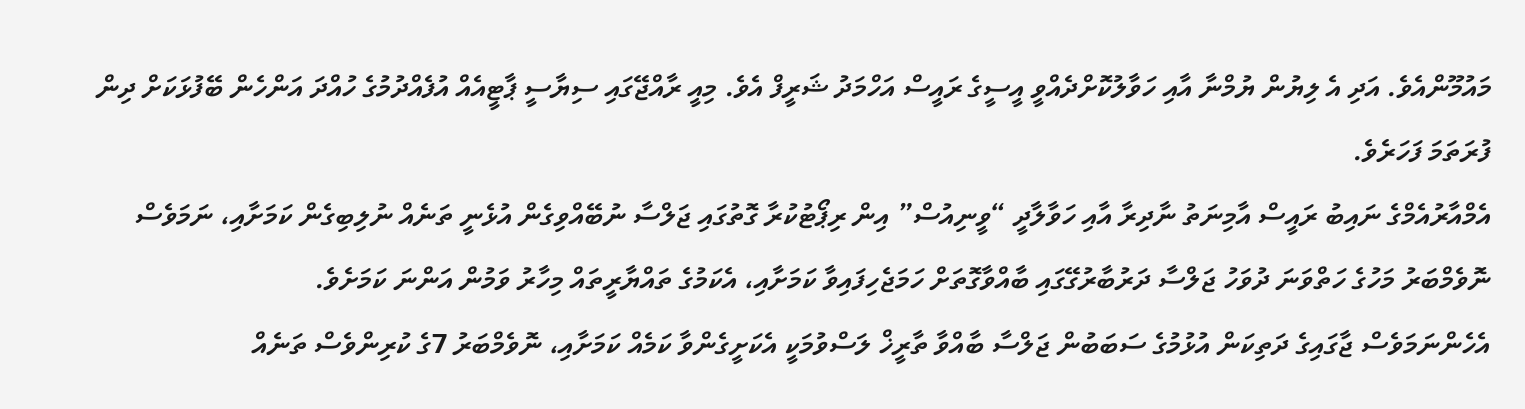މައުމޫންއެވެ. އަދި އެ ލިޔުން ޔުމްނާ އާއި ހަވާލުކޮށްދެއްވީ އީސީގެ ރައީސް އަހްމަދު ޝަރީފް އެވެ. މިއީ ރާއްޖޭގައި ސިޔާސީ ޕާޓީއެއް އުފެއްދުމުގެ ހުއްދަ އަންހެން ބޭފުޅަކަށް ދިން ފުރަތަމަ ފަހަރެވެ.
އެމްއާރުއެމްގެ ނައިބު ރައީސް އާމިނަތު ނާދިރާ އާއި ހަވާލާދީ “ވީނިއުސް” އިން ރިޕޯޓުކުރާ ގޮތުގައި ޖަލްސާ ނުބޭއްވިގެން އުޅެނީ ތަނެއް ނުލިބިގެން ކަމަށާއި، ނަމަވެސް ނޮވެމްބަރު މަހުގެ ހަތްވަނަ ދުވަހު ޖަލްސާ ދަރުބާރުގޭގައި ބާއްވާގޮތަށް ހަމަޖެހިފައިވާ ކަމަށާއި، އެކަމުގެ ތައްޔާރީތައް މިހާރު ވަމުން އަންނަ ކަމަށެވެ.
އެހެންނަމަވެސް ޖާގައިގެ ދަތިކަން އުޅުމުގެ ސަބަބުން ޖަލްސާ ބާއްވާ ތާރީޚް ލަސްވުމަކީ އެކަށީގެންވާ ކަމެއް ކަމަށާއި، ނޮވެމްބަރު 7ގެ ކުރިންވެސް ތަނެއް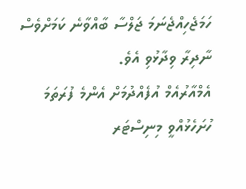ހަމަޖެހިއްޖެނަމަ ޖަލްސާ ބާއްވާނެ ކަމަށްވެސް ނާދިރާ ވިދާޅުވި އެވެ.
އެމްއާރުއެމް އުފެއްދުމަށް އެންމެ ފުރަތަމަ ހުށަހެޅުއްވީ މިނިސްޓަރ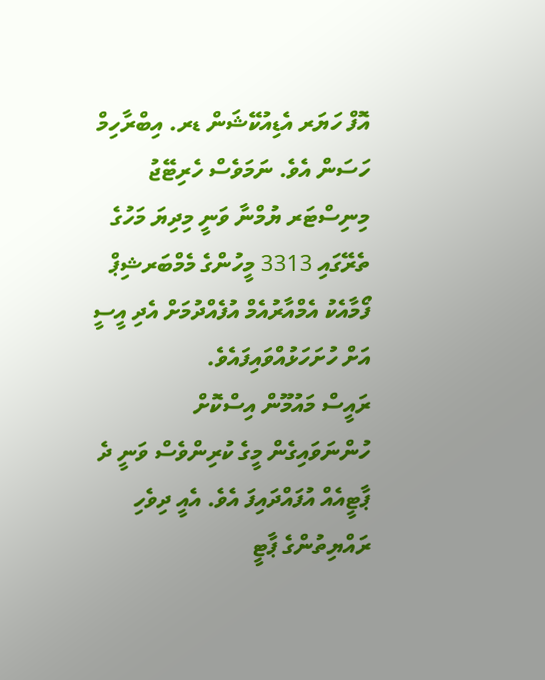އޮފް ހަޔަރ އެޑިއުކޭޝަން ޑރ. އިބްރާހިމް ހަސަން އެވެ. ނަމަވެސް ހެރިޓޭޖު މިނިސްޓަރ ޔުމްނާ ވަނީ މިދިޔަ މަހުގެ ތެރޭގައި 3313 މީހުންގެ މެމްބަރޝިޕް ފޯމާއެކު އެމްއާރުއެމް އުފެއްދުމަށް އެދި އީސީ އަށް ހުށަހަޅުއްވައިފައެވެ.
ރައީސް މައުމޫން އިސްކޮށް ހުންނަވައިގެން މީގެ ކުރިންވެސް ވަނީ ދެ ޕާޓީއެއް އުފައްދައިފަ އެވެ. އެއީ ދިވެހި ރައްޔިތުންގެ ޕާޓީ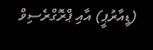(ޑީއާރުޕީ) އާއި ޕްރޮގްރެސިވް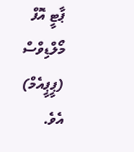ޕާޓީ އޮފް މޯލްޑިވްސް (ޕީޕީއެމް) އެވެ.